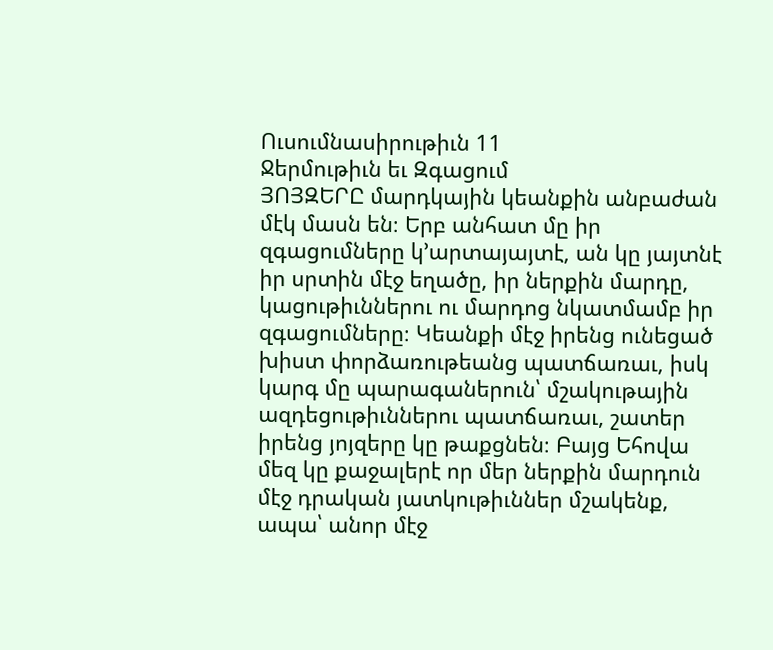Ուսումնասիրութիւն 11
Ջերմութիւն եւ Զգացում
ՅՈՅԶԵՐԸ մարդկային կեանքին անբաժան մէկ մասն են։ Երբ անհատ մը իր զգացումները կ’արտայայտէ, ան կը յայտնէ իր սրտին մէջ եղածը, իր ներքին մարդը, կացութիւններու ու մարդոց նկատմամբ իր զգացումները։ Կեանքի մէջ իրենց ունեցած խիստ փորձառութեանց պատճառաւ, իսկ կարգ մը պարագաներուն՝ մշակութային ազդեցութիւններու պատճառաւ, շատեր իրենց յոյզերը կը թաքցնեն։ Բայց Եհովա մեզ կը քաջալերէ որ մեր ներքին մարդուն մէջ դրական յատկութիւններ մշակենք, ապա՝ անոր մէջ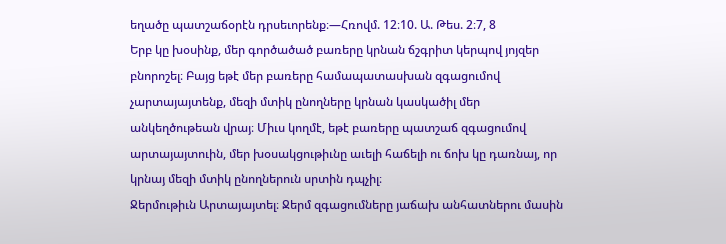եղածը պատշաճօրէն դրսեւորենք։—Հռովմ. 12։10. Ա. Թես. 2։7, 8
Երբ կը խօսինք, մեր գործածած բառերը կրնան ճշգրիտ կերպով յոյզեր բնորոշել։ Բայց եթէ մեր բառերը համապատասխան զգացումով չարտայայտենք, մեզի մտիկ ընողները կրնան կասկածիլ մեր անկեղծութեան վրայ։ Միւս կողմէ, եթէ բառերը պատշաճ զգացումով արտայայտուին, մեր խօսակցութիւնը աւելի հաճելի ու ճոխ կը դառնայ, որ կրնայ մեզի մտիկ ընողներուն սրտին դպչիլ։
Ջերմութիւն Արտայայտել։ Ջերմ զգացումները յաճախ անհատներու մասին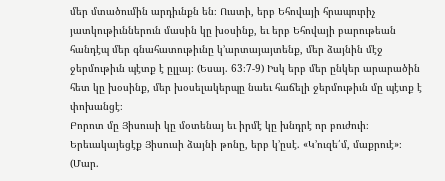մեր մտածումին արդիւնքն են։ Ուստի, երբ Եհովայի հրապուրիչ յատկութիւններուն մասին կը խօսինք, եւ երբ Եհովայի բարութեան հանդէպ մեր գնահատութիւնը կ’արտայայտենք, մեր ձայնին մէջ ջերմութիւն պէտք է ըլլայ։ (Եսայ. 63։7-9) Իսկ երբ մեր ընկեր արարածին հետ կը խօսինք, մեր խօսելակերպը նաեւ հաճելի ջերմութիւն մը պէտք է փոխանցէ։
Բորոտ մը Յիսուսի կը մօտենայ եւ իրմէ կը խնդրէ որ բուժուի։ Երեւակայեցէք Յիսուսի ձայնի թոնը, երբ կ’ըսէ. «Կ’ուզե՛մ, մաքրուէ»։ (Մար.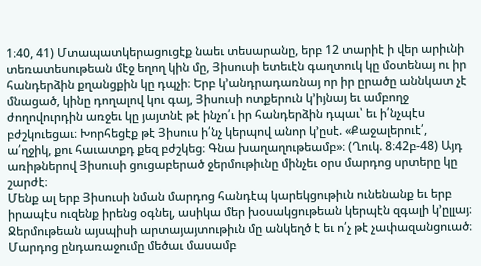1։40, 41) Մտապատկերացուցէք նաեւ տեսարանը, երբ 12 տարիէ ի վեր արիւնի տեռատեսութեան մէջ եղող կին մը, Յիսուսի ետեւէն գաղտուկ կը մօտենայ ու իր հանդերձին քղանցքին կը դպչի։ Երբ կ’անդրադառնայ որ իր ըրածը աննկատ չէ մնացած, կինը դողալով կու գայ, Յիսուսի ոտքերուն կ’իյնայ եւ ամբողջ ժողովուրդին առջեւ կը յայտնէ թէ ինչո՛ւ իր հանդերձին դպաւ՝ եւ ի՛նչպէս բժշկուեցաւ։ Խորհեցէք թէ Յիսուս ի՛նչ կերպով անոր կ’ըսէ. «Քաջալերուէ՛, ա՛ղջիկ, քու հաւատքդ քեզ բժշկեց։ Գնա խաղաղութեամբ»։ (Ղուկ. 8։42բ-48) Այդ առիթներով Յիսուսի ցուցաբերած ջերմութիւնը մինչեւ օրս մարդոց սրտերը կը շարժէ։
Մենք ալ երբ Յիսուսի նման մարդոց հանդէպ կարեկցութիւն ունենանք եւ երբ իրապէս ուզենք իրենց օգնել, ասիկա մեր խօսակցութեան կերպէն զգալի կ’ըլլայ։ Ջերմութեան այսպիսի արտայայտութիւն մը անկեղծ է եւ ո՛չ թէ չափազանցուած։ Մարդոց ընդառաջումը մեծաւ մասամբ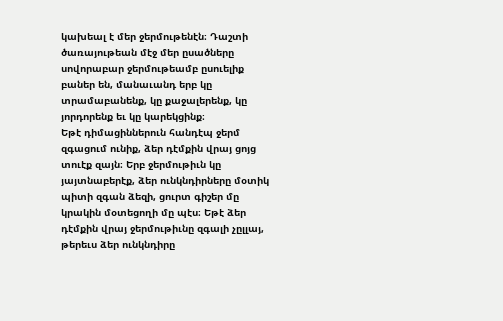կախեալ է մեր ջերմութենէն։ Դաշտի ծառայութեան մէջ մեր ըսածները սովորաբար ջերմութեամբ ըսուելիք բաներ են, մանաւանդ երբ կը տրամաբանենք, կը քաջալերենք, կը յորդորենք եւ կը կարեկցինք։
Եթէ դիմացիններուն հանդէպ ջերմ զգացում ունիք, ձեր դէմքին վրայ ցոյց տուէք զայն։ Երբ ջերմութիւն կը յայտնաբերէք, ձեր ունկնդիրները մօտիկ պիտի զգան ձեզի, ցուրտ գիշեր մը կրակին մօտեցողի մը պէս։ Եթէ ձեր դէմքին վրայ ջերմութիւնը զգալի չըլլայ, թերեւս ձեր ունկնդիրը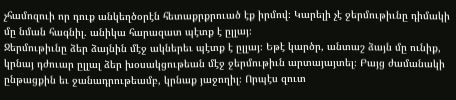չհամոզուի որ դուք անկեղծօրէն հետաքրքրուած էք իրմով։ Կարելի չէ ջերմութիւնը դիմակի մը նման հագնիլ. անիկա հարազատ պէտք է ըլլայ։
Ջերմութիւնը ձեր ձայնին մէջ ակներեւ պէտք է ըլլայ։ Եթէ կարծր, անտաշ ձայն մը ունիք, կրնայ դժուար ըլլալ ձեր խօսակցութեան մէջ ջերմութիւն արտայայտել։ Բայց ժամանակի ընթացքին եւ ջանադրութեամբ, կրնաք յաջողիլ։ Որպէս զուտ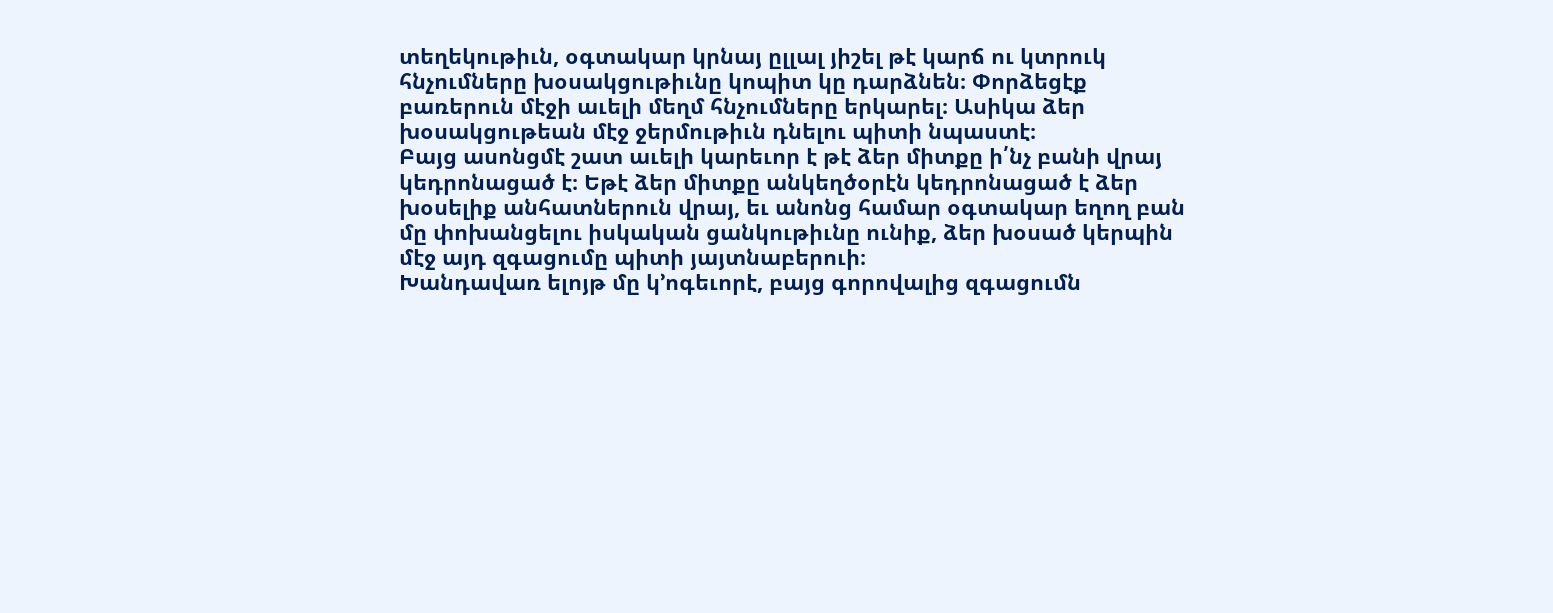տեղեկութիւն, օգտակար կրնայ ըլլալ յիշել թէ կարճ ու կտրուկ հնչումները խօսակցութիւնը կոպիտ կը դարձնեն։ Փորձեցէք բառերուն մէջի աւելի մեղմ հնչումները երկարել։ Ասիկա ձեր խօսակցութեան մէջ ջերմութիւն դնելու պիտի նպաստէ։
Բայց ասոնցմէ շատ աւելի կարեւոր է թէ ձեր միտքը ի՛նչ բանի վրայ կեդրոնացած է։ Եթէ ձեր միտքը անկեղծօրէն կեդրոնացած է ձեր խօսելիք անհատներուն վրայ, եւ անոնց համար օգտակար եղող բան մը փոխանցելու իսկական ցանկութիւնը ունիք, ձեր խօսած կերպին մէջ այդ զգացումը պիտի յայտնաբերուի։
Խանդավառ ելոյթ մը կ’ոգեւորէ, բայց գորովալից զգացումն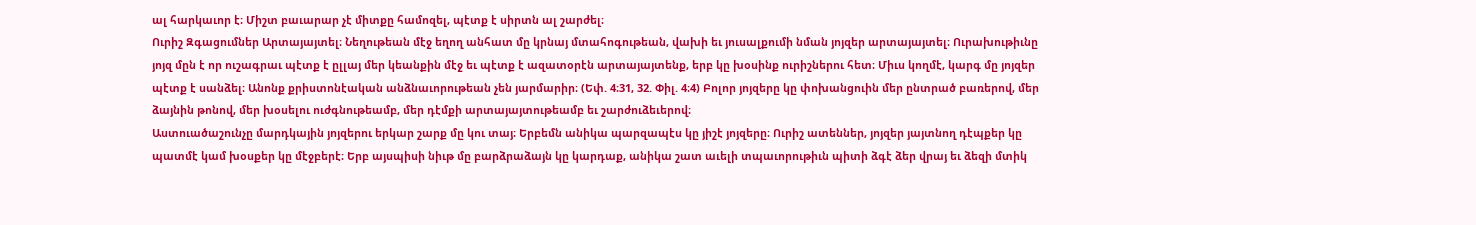ալ հարկաւոր է։ Միշտ բաւարար չէ միտքը համոզել, պէտք է սիրտն ալ շարժել։
Ուրիշ Զգացումներ Արտայայտել։ Նեղութեան մէջ եղող անհատ մը կրնայ մտահոգութեան, վախի եւ յուսալքումի նման յոյզեր արտայայտել։ Ուրախութիւնը յոյզ մըն է որ ուշագրաւ պէտք է ըլլայ մեր կեանքին մէջ եւ պէտք է ազատօրէն արտայայտենք, երբ կը խօսինք ուրիշներու հետ։ Միւս կողմէ, կարգ մը յոյզեր պէտք է սանձել։ Անոնք քրիստոնէական անձնաւորութեան չեն յարմարիր։ (Եփ. 4։31, 32. Փիլ. 4։4) Բոլոր յոյզերը կը փոխանցուին մեր ընտրած բառերով, մեր ձայնին թոնով, մեր խօսելու ուժգնութեամբ, մեր դէմքի արտայայտութեամբ եւ շարժուձեւերով։
Աստուածաշունչը մարդկային յոյզերու երկար շարք մը կու տայ։ Երբեմն անիկա պարզապէս կը յիշէ յոյզերը։ Ուրիշ ատեններ, յոյզեր յայտնող դէպքեր կը պատմէ կամ խօսքեր կը մէջբերէ։ Երբ այսպիսի նիւթ մը բարձրաձայն կը կարդաք, անիկա շատ աւելի տպաւորութիւն պիտի ձգէ ձեր վրայ եւ ձեզի մտիկ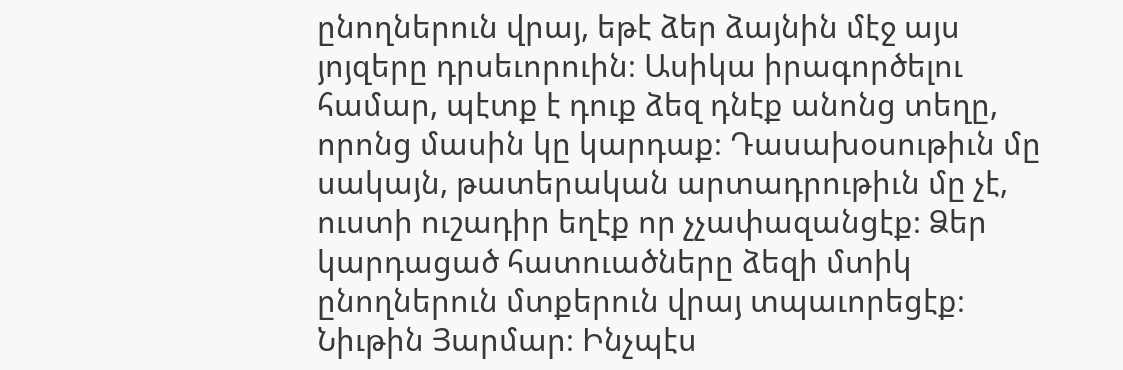ընողներուն վրայ, եթէ ձեր ձայնին մէջ այս յոյզերը դրսեւորուին։ Ասիկա իրագործելու համար, պէտք է դուք ձեզ դնէք անոնց տեղը, որոնց մասին կը կարդաք։ Դասախօսութիւն մը սակայն, թատերական արտադրութիւն մը չէ, ուստի ուշադիր եղէք որ չչափազանցէք։ Ձեր կարդացած հատուածները ձեզի մտիկ ընողներուն մտքերուն վրայ տպաւորեցէք։
Նիւթին Յարմար։ Ինչպէս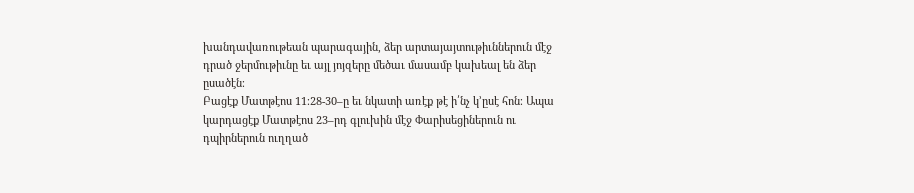խանդավառութեան պարագային, ձեր արտայայտութիւններուն մէջ դրած ջերմութիւնը եւ այլ յոյզերը մեծաւ մասամբ կախեալ են ձեր ըսածէն։
Բացէք Մատթէոս 11։28-30–ը եւ նկատի առէք թէ ի՛նչ կ’ըսէ հոն։ Ապա կարդացէք Մատթէոս 23–րդ գլուխին մէջ Փարիսեցիներուն ու դպիրներուն ուղղած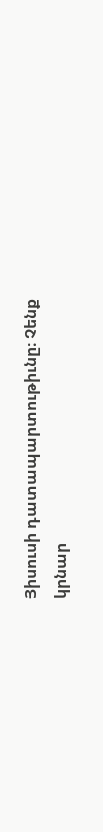Յիսուսի դատապարտութիւնը։ Չենք կրնար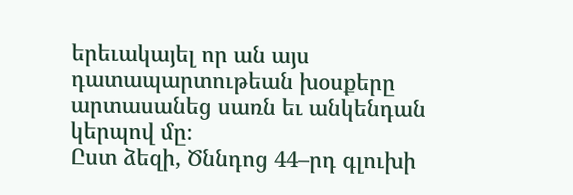երեւակայել որ ան այս դատապարտութեան խօսքերը արտասանեց սառն եւ անկենդան կերպով մը։
Ըստ ձեզի, Ծննդոց 44–րդ գլուխի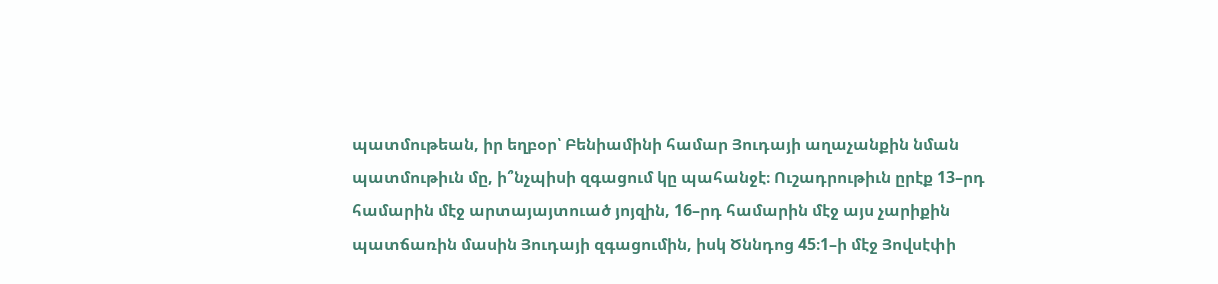պատմութեան, իր եղբօր՝ Բենիամինի համար Յուդայի աղաչանքին նման պատմութիւն մը, ի՞նչպիսի զգացում կը պահանջէ։ Ուշադրութիւն ըրէք 13–րդ համարին մէջ արտայայտուած յոյզին, 16–րդ համարին մէջ այս չարիքին պատճառին մասին Յուդայի զգացումին, իսկ Ծննդոց 45։1–ի մէջ Յովսէփի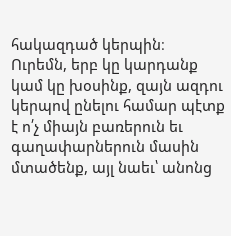հակազդած կերպին։
Ուրեմն, երբ կը կարդանք կամ կը խօսինք, զայն ազդու կերպով ընելու համար պէտք է ո՛չ միայն բառերուն եւ գաղափարներուն մասին մտածենք, այլ նաեւ՝ անոնց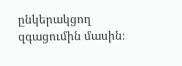ընկերակցող զգացումին մասին։